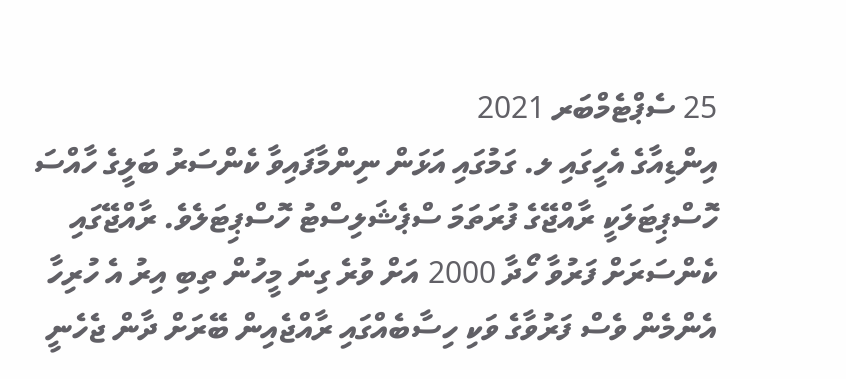25 ސެޕްޓެމްބަރ 2021
އިންޑިއާގެ އެހީގައި ލ. ގަމުގައި އަޅަން ނިންމާފައިވާ ކެންސަރު ބަލީގެ ހާއްސަ ހޮސްޕިޓަލަކީ ރާއްޖޭގެ ފުރަތަމަ ސްޕެޝަލިސްޓު ހޮސްޕިޓަލެވެ. ރާއްޖޭގައި ކެންސަރަށް ފަރުވާ ހޯދާ 2000 އަށް ވުރެ ގިނަ މީހުން ތިބި އިރު އެ ހުރިހާ އެންމެން ވެސް ފަރުވާގެ ވަކި ހިސާބެއްގައި ރާއްޖެއިން ބޭރަށް ދާން ޖެހެނީ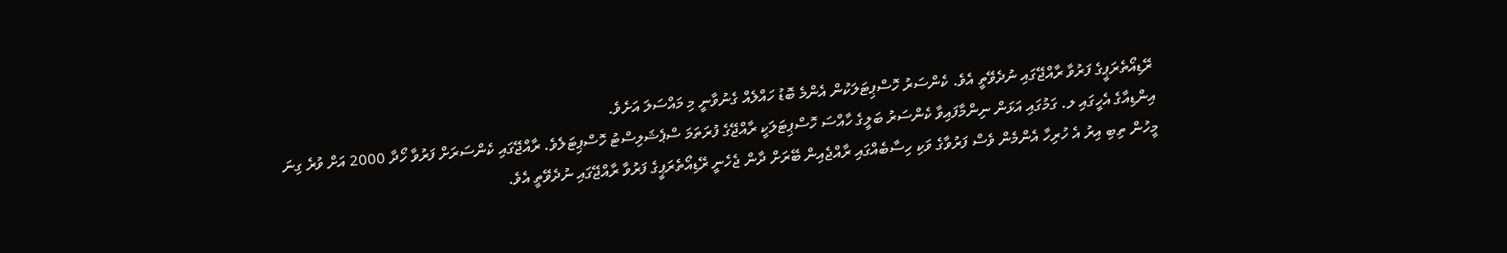ރޭޑިއޯތެރަޕީގެ ފަރުވާ ރާއްޖޭގައި ނުދެވޭތީ އެވެ. ކެންސަރު ހޮސްޕިޓަލަކުން އެންމެ ބޮޑު ހައްލެއް ގެނުވާނީ މި މައްސަލަ އަށެވެ.
އިންޑިއާގެ އެހީގައި ލ. ގަމުގައި އަޅަން ނިންމާފައިވާ ކެންސަރު ބަލީގެ ހާއްސަ ހޮސްޕިޓަލަކީ ރާއްޖޭގެ ފުރަތަމަ ސްޕެޝަލިސްޓު ހޮސްޕިޓަލެވެ. ރާއްޖޭގައި ކެންސަރަށް ފަރުވާ ހޯދާ 2000 އަށް ވުރެ ގިނަ މީހުން ތިބި އިރު އެ ހުރިހާ އެންމެން ވެސް ފަރުވާގެ ވަކި ހިސާބެއްގައި ރާއްޖެއިން ބޭރަށް ދާން ޖެހެނީ ރޭޑިއޯތެރަޕީގެ ފަރުވާ ރާއްޖޭގައި ނުދެވޭތީ އެވެ.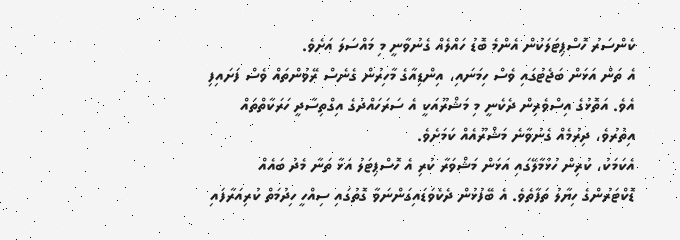ކެންސަރު ހޮސްޕިޓަލަކުން އެންމެ ބޮޑު ހައްލެއް ގެނުވާނީ މި މައްސަލަ އަށެވެ.
އެ ތަން އަޅަން ބަޖެޓުގައި ވެސް ހިމަނައި، އިންޑިއާގެ މާހިރުން ގެނެސް ރޭވުންތައް ވެސް ފަށައިފި އެވެ. އަތޮޅުގެ އިސްވެރިން ދެކެނީ މި މަޝްރޫއަކީ އެ ސަރަހައްދުގެ އިގްތިސާދީ ހަރަކާތްތައް އިތުރުވެ، ދިރުމެއް ގެނުވާނެ މަޝްރޫއެއް ކަމަށެވެ.
އެކަމަކު، ކުރިން ހުޅުމާލޭގައި އަޅަން މަޝްވަރާ ކުރި އެ ހޮސްޕިޓަލު އަޅާ ތަނާ މެދު ބައެއް ޑޮކްޓަރުންގެ ހިޔާލު ތަފާތެވެ. އެ ބޭފުޅުން ދެކެވަޑައިގަންނަވާ ގޮތުގައި ސިއްހީ ހިދުމަތް ކުރިއަރާފައި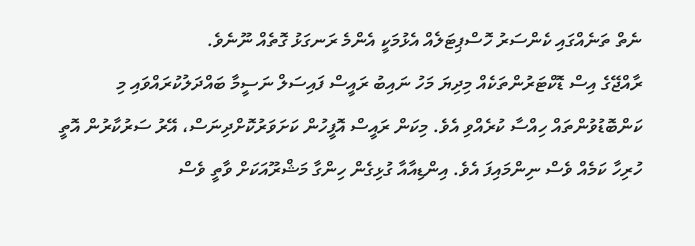ނެތް ތަނެއްގައި ކެންސަރު ހޮސްޕިޓަލެއް އެޅުމަކީ އެންމެ ރަނގަޅު ގޮތެއް ނޫނެވެ.
ރާއްޖޭގެ އިސް ޑޮކްޓަރުންތަކެއް މިދިޔަ މަހު ނައިބު ރައީސް ފައިސަލް ނަސީމާ ބައްދަލުކުރައްވައި މި ކަންބޮޑުވުންތައް ހިއްސާ ކުރެއްވި އެވެ. މިކަން ރައީސް އޮފީހުން ކަށަވަރުކޮށްދިނަސް، އޭރު ސަރުކާރުން އޮތީ ހުރިހާ ކަމެއް ވެސް ނިންމައިފަ އެވެ. އިންޑިއާއާ ގުޅިގެން ހިންގާ މަޝްރޫއަކަށް ވާތީ ވެސް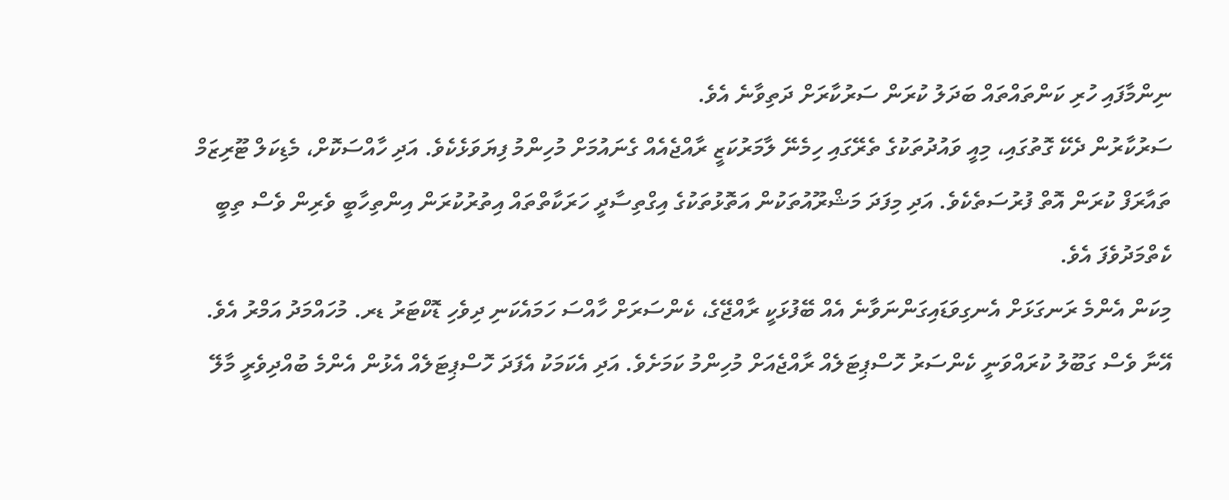ނިންމާފައި ހުރި ކަންތައްތައް ބަދަލު ކުރަން ސަރުކާރަށް ދަތިވާނެ އެވެ.
ސަރުކާރުން ދެކޭ ގޮތުގައި، މިއީ ވައުދުތަކުގެ ތެރޭގައި ހިމެނޭ ލާމަރުކަޒީ ރާއްޖެއެއް ގެނައުމަށް މުހިންމު ފިޔަވަޅެކެވެ. އަދި ހާއްސަކޮށް، މެޑިކަލް ޓޫރިޒަމް ތައާރަފް ކުރަން އޮތް ފުރުސަތެކެވެ. އަދި މިފަދަ މަޝްރޫއުތަކުން އަތޮޅުތަކުގެ އިގްތިސާދީ ހަރަކާތްތައް އިތުރުކުރަން އިންތިހާބީ ވެރިން ވެސް ތިބީ ކެތްމަދުވެފަ އެވެ.
މިކަން އެންމެ ރަނގަޅަށް އެނގިވަޑައިގަންނަވާނެ އެއް ބޭފުޅަކީ ރާއްޖޭގެ، ކެންސަރަށް ހާއްސަ ހަމައެކަނި ދިވެހި ޑޮކްޓަރު ޑރ. މުހައްމަދު އަމްރު އެވެ. އޭނާ ވެސް ގަބޫލު ކުރައްވަނީ ކެންސަރު ހޮސްޕިޓަލެއް ރާއްޖެއަށް މުހިންމު ކަމަށެވެ. އަދި އެކަމަކު އެފަދަ ހޮސްޕިޓަލެއް އެޅުން އެންމެ ބުއްދިވެރީ މާލޭ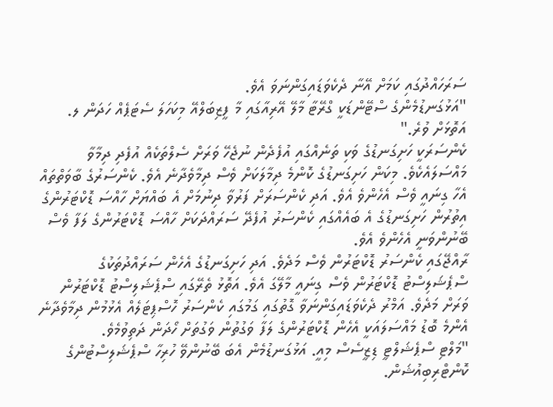ސަރަހައްދުގައި ކަމަށް އޭނާ ދެކެވަޑައިގަންނަވަ އެވެ.
"އަޅުގަނޑުމެންގެ ސްޓޭންޑަކީ ގްރޭޓާ މާލޭ އޭރިއާގައި މާ ފީޒިބަލްއޭ މިކަހަލަ ސެޓަޕެއް ހަދަން ލ. އަތޮޅަށް ވުރެ."
ކެންސަރަކީ ހަށިގަނޑުގެ ވަކި ތަނެއްގައި އުފެދެން ނުޖެހޭ ވަރަށް ސެލްތަކެއް އުފެދި ދިމާވާ މައްސަލައެކެވެ. މިކަން ހަށިގަނޑުގެ ކޮންމެ ދިމާލަކަށް ވެސް ދިމާވެދާނެ އެވެ. ކެންސަރުގެ ބާވަތްތައް އެހާ ގިނައީ ވެސް އެހެންވެ އެވެ. އަދި ކެންސަރަށް ފަރުވާ ދިނުމަށް އެ ބައްޔަށް ހާއްސަ ޑޮކްޓަރުންގެ އިތުރުން ހަށިގަނޑުގެ އެ ބައެއްގައި ކެންސަރު އުފެދޭ ސަރައްދަކަށް ހާއްސަ ޑޮކްޓަރުންގެ ލަފާ ވެސް ބޭނުންވަނީ އެހެންވެ އެވެ.
ރާއްޖޭގައި ކެންސަރު ޑޮކްޓަރުން ވެސް މަދެވެ. އަދި ހަށިގަނޑުގެ އެހެން ސަރައްދުތަކުގެ ސްޕެޝަލިސްޓު ޑޮކްޓަރުން ވެސް ގިނައީ މާލޭގަ އެވެ. އަތޮޅު ތެރޭގައި ސްޕެޝަލިސްޓު ޑޮކްޓަރުން ވަރަށް މަދެވެ. އަމްރު ދެކެވަޑައިގަންނަވާ ގޮތުގައި ގަމުގައި ކެންސަރު ހޮސްޕިޓަލެއް އެޅުމުން ދިމާވެދާނެ އެންމެ ބޮޑު މައްސަލައަކީ އެހެން ޑޮކްޓަރުންގެ ލަފާ ވަގުތުން ވަގުތަށް ހޯދަން ދަތިވުމެވެ.
"މަލްޓި ސްޕެޝަލްޓީ ޑިޒީސެސް މިއީ. އަޅުގަނޑުމެން އެބަ ބޭނުންވޭ ހުރިހާ ސްޕެޝަލިސްޓުންގެ ކޮންޓްރިބިއުޝަން.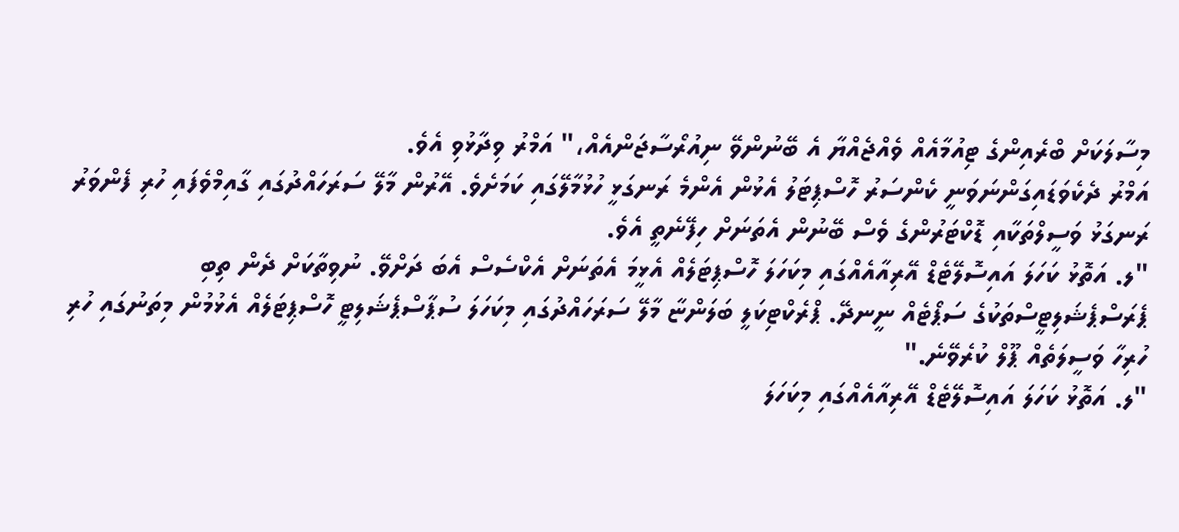މިސާލަކަށް ބްރެއިންގެ ޓިއުމާއެއް ވެއްޖެއްޔާ އެ ބޭނުންވޭ ނިއުރޯސާޖަންއެއް،" އަމްރު ވިދާޅުވި އެވެ.
އަމްރު ދެކެވަޑައިގަންނަވަނީ ކެންސަރު ހޮސްޕިޓަލު އެޅުން އެންމެ ރަނގަޅީ ހުޅުމާލޭގައި ކަމަށެވެ. އޭރުން މާލޭ ސަރަހައްދުގައި ގާއިމްވެފައި ހުރި ފެންވަރު ރަނގަޅު ވަސީލްތަކާއި ޑޮކްޓަރުންގެ ވެސް ބޭނުން އެތަނަށް ހިފޭނެތީ އެވެ.
"ލ. އަތޮޅު ކަހަލަ އައިސޮލޭޓެޑް އޭރިއާއެއްގައި މިކަހަލަ ހޮސްޕިޓަލެއް އެޅީމަ އެތަނަށް އެކްސެސް އެބަ ދަށްވޭ. ނުވިތާކަށް ދެން ތިބި ޕެރަސްޕެޝަލިޓީސްތަކުގެ ސަޕޯޓެއް ނީނދޭ. ޕްރެކްޓިކަލީ ބަލަންޏާ މާލޭ ސަރަހައްދުގައި މިކަހަލަ ސުޕާސްޕެޝަލިޓީ ހޮސްޕިޓަލެއް އެޅުމުން މިތަނުގައި ހުރި ހުރިހާ ވަސީލަތެއް ޕޫލް ކުރެވޭނެ."
"ލ. އަތޮޅު ކަހަލަ އައިސޮލޭޓެޑް އޭރިއާއެއްގައި މިކަހަލަ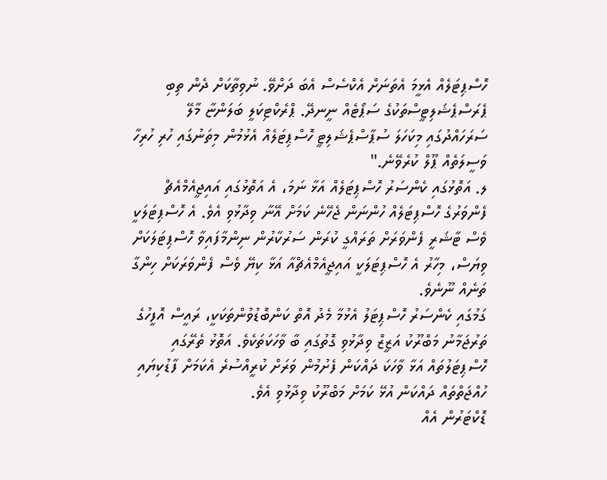ހޮސްޕިޓަލެއް އެޅީމަ އެތަނަށް އެކްސެސް އެބަ ދަށްވޭ. ނުވިތާކަށް ދެން ތިބި ޕެރަސްޕެޝަލިޓީސްތަކުގެ ސަޕޯޓެއް ނީނދޭ. ޕްރެކްޓިކަލީ ބަލަންޏާ މާލޭ ސަރަހައްދުގައި މިކަހަލަ ސުޕާސްޕެޝަލިޓީ ހޮސްޕިޓަލެއް އެޅުމުން މިތަނުގައި ހުރި ހުރިހާ ވަސީލަތެއް ޕޫލް ކުރެވޭނެ."
ލ. އަތޮޅުގައި ކެންސަރު ހޮސްޕިޓަލެއް އަޅާ ނަމަ، އެ އަތޮޅުގައި އައިޖީއެމްއެޗް ފެންވަރުގެ ހޮސްޕިޓަލެއް ހުންނަން ޖެހޭނެ ކަމަށް އޭނާ ވިދާޅުވި އެވެ. އެ ހޮސްޕިޓަލަކީ ވެސް ޓާޝަރީ ފެންވަރަށް ތަރައްގީ ކުރަން ސަރުކާރުން ނިންމާފައިވާ ހޮސްޕިޓަލަކަށް ވިޔަސް، މިހާރު އެ ހޮސްޕިޓަލަކީ އައިޖީއެމްއެޗްއާ އަޅާ ކިޔޭ ވެސް ފެންވަރަކަށް ހިންގާ ތަނެއް ނޫނެވެ.
ގަމުގައި ކެންސަރު ހޮސްޕިޓަލު އެޅުމާ މެދު އޮތް ކަންބޮޑުވުންތަކަކީ، ރައީސް އޮފީހުގެ ތަރުޖަމާނު މަބްރޫކު އަޒީޒް ވިދާޅުވި ގޮތުގައި ބާ ވާހަކަތަކެވެ. އަތޮޅު ތެރޭގައި ހޮސްޕިޓަލުތައް އަޅާ ވާހަކަ ދައްކަން ފެށުމުން ވަރަށް ކުރީއްސުރެ އެކަމަށް ފާޑުކިޔައި ހުއްޖަތްތައް ދައްކަން އުޅޭ ކަމަށް މަބްރޫކު ވިދާޅުވި އެވެ.
ޑޮކްޓަރުން އެއް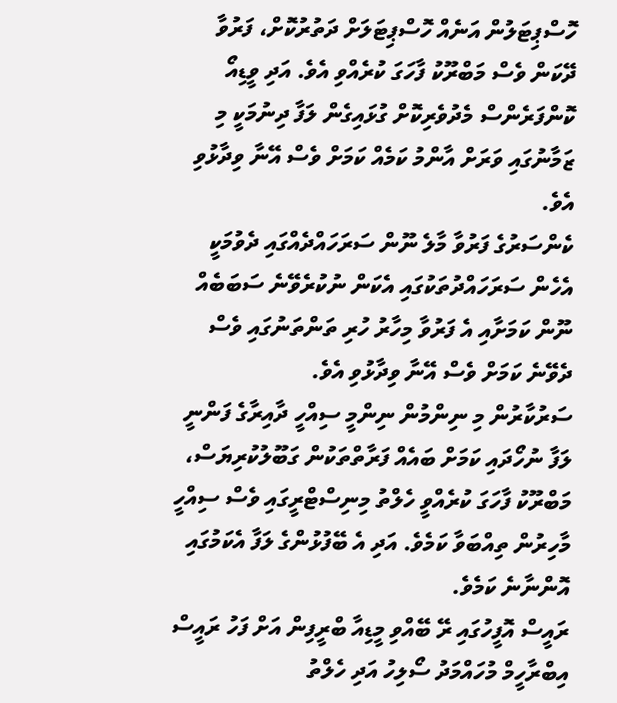ހޮސްޕިޓަލުން އަނެއް ހޮސްޕިޓަލަށް ދަތުރުކޮށް، ފަރުވާ ދޭކަން ވެސް މަބްރޫކު ފާހަގަ ކުރެއްވި އެވެ. އަދި ވީޑިއޯ ކޮންފަރެންސް މެދުވެރިކޮށް ގުޅައިގެން ލަފާ ދިނުމަކީ މި ޒަމާނުގައި ވަރަށް އާންމު ކަމެއް ކަމަށް ވެސް އޭނާ ވިދާޅުވި އެވެ.
ކެންސަރުގެ ފަރުވާ މާލެ ނޫން ސަރަހައްދެއްގައި ދެވުމަކީ އެހެން ސަރަހައްދުތަކުގައި އެކަން ނުކުރެވޭނެ ސަބަބެއް ނޫން ކަމަށާއި އެ ފަރުވާ މިހާރު ހުރި ތަންތަނުގައި ވެސް ދެވޭނެ ކަމަށް ވެސް އޭނާ ވިދާޅުވި އެވެ.
ސަރުކާރުން މި ނިންމުން ނިންމީ ސިއްހީ ދާއިރާގެ ފަންނީ ލަފާ ނުހޯދައި ކަމަށް ބައެއް ފަރާތްތަކުން ގަބޫލުކުރިޔަސް، މަބްރޫކު ފާހަގަ ކުރެއްވީ ހެލްތު މިނިސްޓްރީގައި ވެސް ސިއްހީ މާހިރުން ތިއްބަވާ ކަމެވެ. އަދި އެ ބޭފުޅުންގެ ލަފާ އެކަމުގައި އޮންނާނެ ކަމެވެ.
ރައީސް އޮފީހުގައި ރޭ ބޭއްވި މީޑިއާ ބްރީފިން އަށް ފަހު ރައީސް އިބްރާހީމް މުހައްމަދު ސޯލިހު އަދި ހެލްތު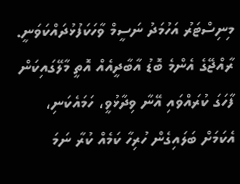މިނިސްޓަރު އަހުމަދު ނަސީމް ވާހަކަފުޅުދައްކަވަނީ.
ރާއްޖޭގެ އެންމެ ބޮޑު އާބާދީއެއް އޮތީ މާލޭގައިކަން ފާހަގަ ކުރައްވައި އޭނާ ވިދާޅުވީ، ހަމައެކަނި، އެކަމަށް ބަލައިގެން ހުރިހާ ކަމެއް ކުރާ ނަމަ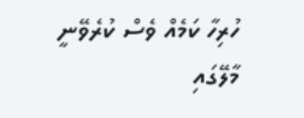ހުރިހާ ކަމެއް ވެސް ކުރެވޭނީ މާލޭގައި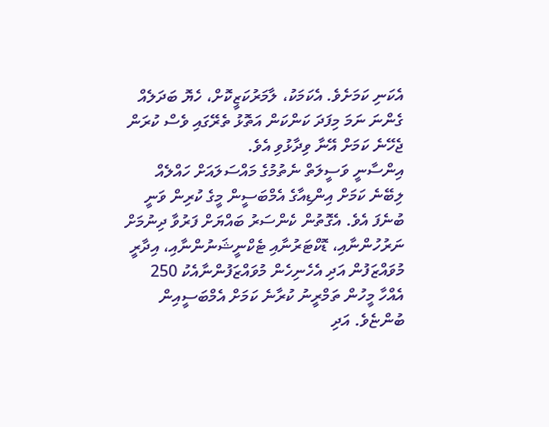އެކަނި ކަމަށެވެ. އެކަމަކު، ލާމަރުކަޒީކޮށް، ހެޔޮ ބަދަލެއް ގެންނަ ނަމަ މިފަދަ ކަންކަން އަތޮޅު ތެރޭގައި ވެސް ކުރަން ޖެހޭނެ ކަމަށް އޭނާ ވިދާޅުވި އެވެ.
އިންސާނީ ވަސީލަތް ނެތުމުގެ މައްސަލައަށް ހައްލެއް ލިބޭނެ ކަމަށް އިންޑިއާގެ އެމްބަސީން މީގެ ކުރިން ވަނީ ބުނެފަ އެވެ. އެގޮތުން ކެންސަރު ބައްޔަށް ފަރުވާ ދިނުމަށް ނަރުހުންނާއި، ޑޮކްޓަރުނާއި ޓެކްނީޝަނުންނާއި، އިދާރީ މުވައްޒަފުން އަދި އެހެނިހެން މުވައްޒަފުންނާއެކު 250 އެއްހާ މީހުން ތަމްރީނު ކުރާނެ ކަމަށް އެމްބަސީއިން ބުންޏެވެ. އަދި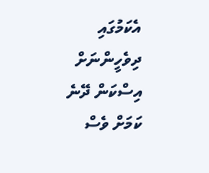އެކަމުގައި ދިވެހީންނަށް އިސްކަން ދޭނެ ކަމަށް ވެސް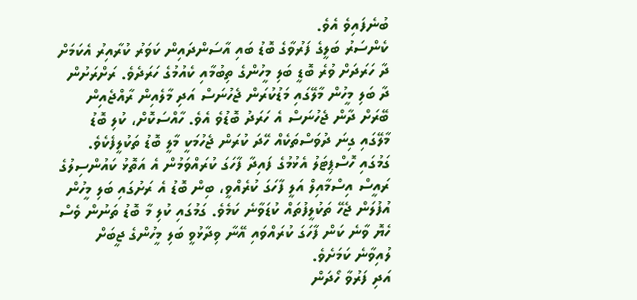ބުނެފައިވެ އެވެ.
ކެންސަރު ބަލީގެ ފަރުވާގެ ބޮޑު ބައި އާސަންދައިން ކަވަރު ކުރާއިރު އެކަމަށް ދާ ހަރަދަށް ވުރެ ބޮޑީ ބަލި މީހުންގެ ތިބުމާއި ކެއުމުގެ ހަރަދެވެ. ރަށްރަށުން ދާ ބަލި މީހުން މާލޭގައި މަޑުކުރަން ޖެހުނަސް އަދި މާލެއިން ރާއްޖެއިން ބޭރަށް ދާން ޖެހުނަސް އެ ހަރަދު ބޮޑުވެ އެވެ. ހާއްސަކޮށް، ކުލި ބޮޑު މާލޭގައި ގިނަ ދުވަސްތަކެއް ހޭދަ ކުރަން ޖެހުމަކީ މާލީ ބޮޑު ތަކުލީފެކެވެ.
ގަމުގައި ހޮސްޕިޓަލު އެޅުމުގެ ފައިދާ ފާހަގަ ކުރައްވަމުން އެ އަތޮޅު ކައުންސިލުގެ ރައީސް އިސްމާއިލް އަލީ ފާހަގަ ކުރެއްވީ، ބިން ބޮޑު އެ ރަށުގައި ބަލި މީހުން އުފުލަން ޖެހޭ ތަކުލީފުތައް ކުޑަވާނެ ކަމެވެ. ގަމުގައި ކުލި މާ ބޮޑު ތަނުން ވެސް ހެޔޮ ވާނެ ކަން ފާހަގަ ކުރައްވައި އޭނާ ވިދާޅުވީ ބަލި މީހުންގެ ޖީބަށް ލުއިވާނެ ކަމަށެވެ.
އަދި ފަރުވާ ހޯދަން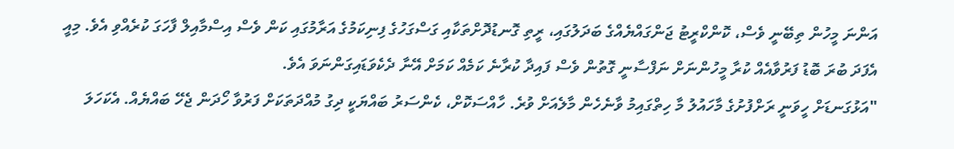އަންނަ މީހުން ތިބޭނީ ވެސް، ކޮންކްރީޓު ޖަންގައްޔެއްގެ ބަދަލުގައި، ރީތި ގޮނޑުދޮށްތަކާއި ގަސްގަހުގެ ފިނިކަމުގެ އަރާމުގައި ކަން ވެސް އިސްމާއިލް ފާހަގަ ކުރެއްވި އެވެ. މިއީ އެފަދަ ބުރަ ބޮޑު ފަރުވާއެއް ކުރާ މީހުންނަށް ނަފްސާނީ ގޮތުން ވެސް ފައިދާ ކުރާނެ ކަމެއް ކަމަށް އޭނާ ދެކެވަޑައިގަންނަވަ އެވެ.
"އަޅުގަނޑަށް ހީވަނީ ރަށްފުށުގެ މާހައުލު މާ ހިތްގައިމު ވާނެހެން މާލެއަށް ވުރެ. ހާއްސަކޮށް، ކެންސަރު ބައްޔަކީ ދިގު މުއްދަތަކަށް ފަރުވާ ހޯދަން ޖެހޭ ބައްޔެއް. އެކަހަލަ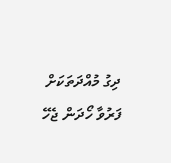ދިގު މުއްދަތަކަށް ފަރުވާ ހޯދަން ޖެހޭ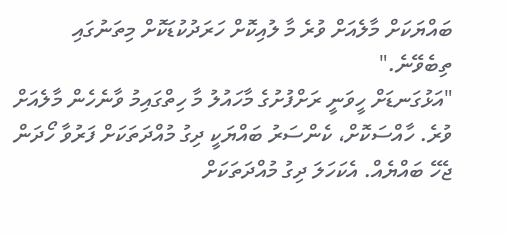ބައްޔަކަށް މާލެއަށް ވުރެ މާ ލުއިކޮށް ހަރަދުކުޑަކޮށް މިތަނުގައި ތިބެވޭނެ."
"އަޅުގަނޑަށް ހީވަނީ ރަށްފުށުގެ މާހައުލު މާ ހިތްގައިމު ވާނެހެން މާލެއަށް ވުރެ. ހާއްސަކޮށް، ކެންސަރު ބައްޔަކީ ދިގު މުއްދަތަކަށް ފަރުވާ ހޯދަން ޖެހޭ ބައްޔެއް. އެކަހަލަ ދިގު މުއްދަތަކަށް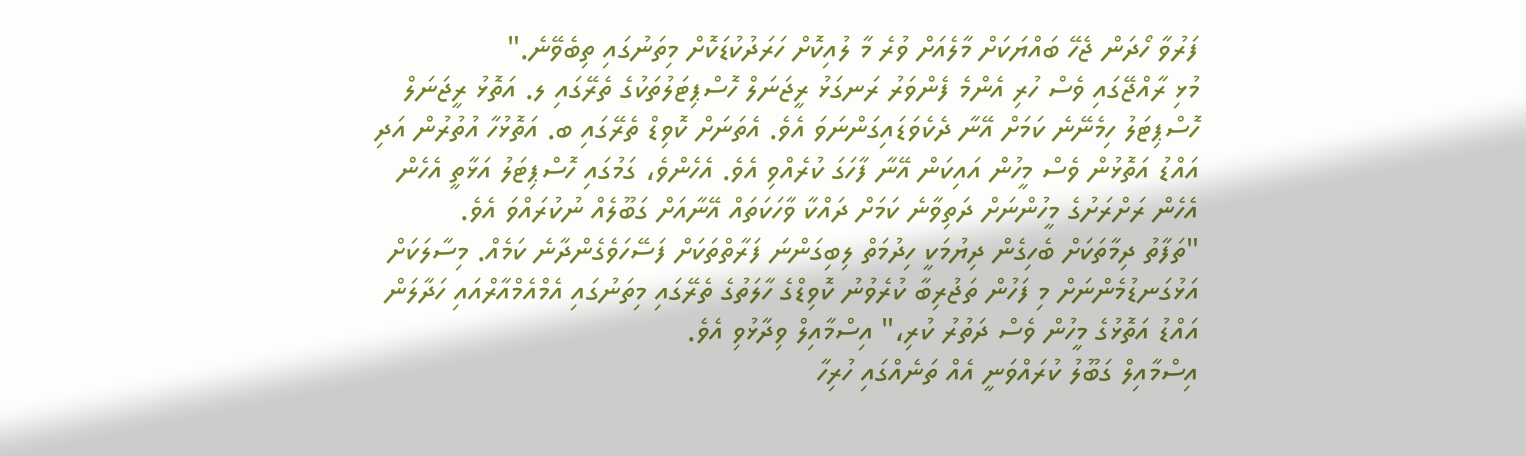ފަރުވާ ހޯދަން ޖެހޭ ބައްޔަކަށް މާލެއަށް ވުރެ މާ ލުއިކޮށް ހަރަދުކުޑަކޮށް މިތަނުގައި ތިބެވޭނެ."
މުޅި ރާއްޖޭގައި ވެސް ހުރި އެންމެ ފެންވަރު ރަނގަޅު ރީޖަނަލް ހޮސްޕިޓަލުތަކުގެ ތެރޭގައި ލ. އަތޮޅު ރީޖަނަލް ހޮސްޕިޓަލު ހިމެނޭނެ ކަމަށް އޭނާ ދެކެވަޑައިގަންނަވަ އެވެ. އެތަނަށް ކޮވިޑް ތެރޭގައި ބ. އަތޮޅުހާ އުތުރުން އަދި އައްޑު އަތޮޅުން ވެސް މީހުން އައިކަން އޭނާ ފާހަގަ ކުރެއްވި އެވެ. އެހެންވެ، ގަމުގައި ހޮސްޕިޓަލު އަޅާތީ އެހެން އެހެން ރަށްރަށުގެ މީހުންނަށް ދަތިވާނެ ކަމަށް ދައްކާ ވާހަކަތައް އޭނާއަށް ގަބޫލެއް ނުކުރައްވަ އެވެ.
"ތަފާތު ދިމާތަކަށް ބެހިގެން ދިޔުމަކީ ހިދުމަތް ލިބިގަންނަ ފަރާތްތަކަށް ފަސޭހަވެގެންދާނެ ކަމެއް. މިސާލަކަށް އަޅުގަނޑުމެންނަށް މި ފަހުން ތަޖުރިބާ ކުރެވުނު ކޮވިޑްގެ ހާލަތުގެ ތެރޭގައި މިތަނުގައި އެމްއެމްއާރްއައި ހަދާލަން އައްޑު އަތޮޅުގެ މީހުން ވެސް ދަތުރު ކުރި،" އިސްމާއިލް ވިދާޅުވި އެވެ.
އިސްމާއިލް ގަބޫލު ކުރައްވަނީ އެއް ތަނެއްގައި ހުރިހާ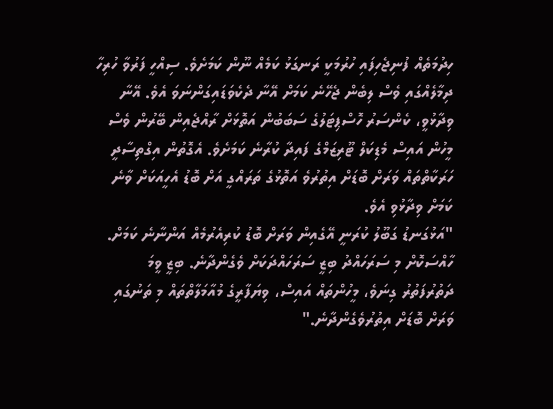ހިދުމަތެއް ފުނިޖެހިފައި ހުރުމަކީ ރަނގަޅު ކަމެއް ނޫން ކަމަށެވެ. ސިއްހީ ފަރުވާ ހުރިހާ ދިމާލެއްގައި ވެސް ލިބެން ޖެހޭނެ ކަމަށް އޭނާ ދެކެވަޑައިގަންނަވަ އެވެ. އޭނާ ވިދާޅުވީ، ކެންސަރު ހޮސްޕިޓަލުގެ ސަބަބުން އަތޮޅަށް ރާއްޖެއިން ބޭރުން ވެސް މީހުން އައިސް މެޑިކަލް ޓޫރިޒަމްގެ ފައިދާ ކުރާނެ ކަމަށެވެ. އެގޮތުން އިގްތިސާދީ ހަރަކާތްތައް ވަރަށް ބޮޑަށް އިތުރުވެ އަތޮޅުގެ ތަރައްގީ އަށް ބޮޑު އެހީއަކަށް ވާނެ ކަމަށް ވިދާޅުވި އެވެ.
"އަޅުގަނޑު ގަބޫލު ކުރަނީ އޭގެއިން ވަރަށް ބޮޑު ކުރިއެރުމެއް އަންނާނެ ކަމަށް. ހާއްސަކޮށް މި ސަރަހައްދު ބިޒީ ސަރަހައްދަކަށް ވެގެންދާނެ. ބިޒީ ވީމަ ދަތުރުފަތުރު ގިނަވެ، މީހުންތައް އައިސް، ވިޔަފާރީގެ މުއާމަލާތްތައް މި ތަނުގައި ވަރަށް ބޮޑަށް އިތުރުވެގެންދާނެ."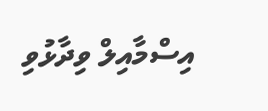އިސްމާއިލް ވިދާޅުވި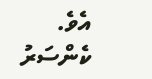އެވެ.
ކެންސަރު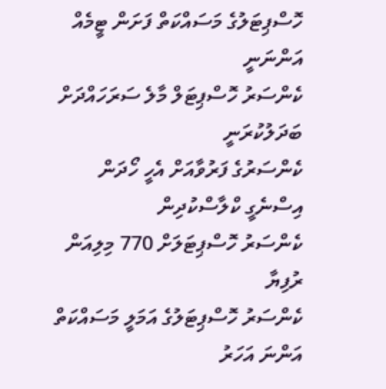ހޮސްޕިޓަލުގެ މަސައްކަތް ފަށަން ޓީމެއް އަންނަނީ
ކެންސަރު ހޮސްޕިޓަލް މާލެ ސަރަހައްދަށް ބަދަލުކުރަނީ
ކެންސަރުގެ ފަރުވާއަށް އެހީ ހޯދަން އިސްނެގީ ކްލާސްކުދިން
ކެންސަރު ހޮސްޕިޓަލަށް 770 މިލިއަން ރުފިޔާ
ކެންސަރު ހޮސްޕިޓަލުގެ އަމަލީ މަސައްކަތް އަންނަ އަހަރު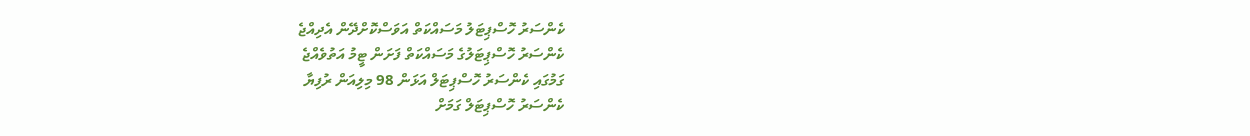ކެންސަރު ހޮސްޕިޓަލު މަސައްކަތް އަވަސްކޮށްދޭން އެދިއްޖެ
ކެންސަރު ހޮސްޕިޓަލުގެ މަސައްކަތް ފަށަން ޓީމު އަތުވެއްޖެ
ގަމުގައި ކެންސަރު ހޮސްޕިޓަލް އަޅަން 98 މިލިއަން ރުފިޔާ
ކެންސަރު ހޮސްޕިޓަލް ގަމަށް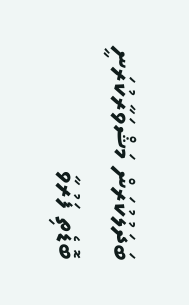ބަދަލުކުރަން މަޝްވަރާކުރަނީ
ބޮޑެތި ފަރުވާ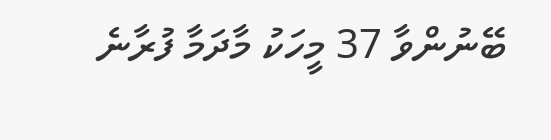ބޭނުންވާ 37 މީހަކު މާދަމާ ފުރާނެ